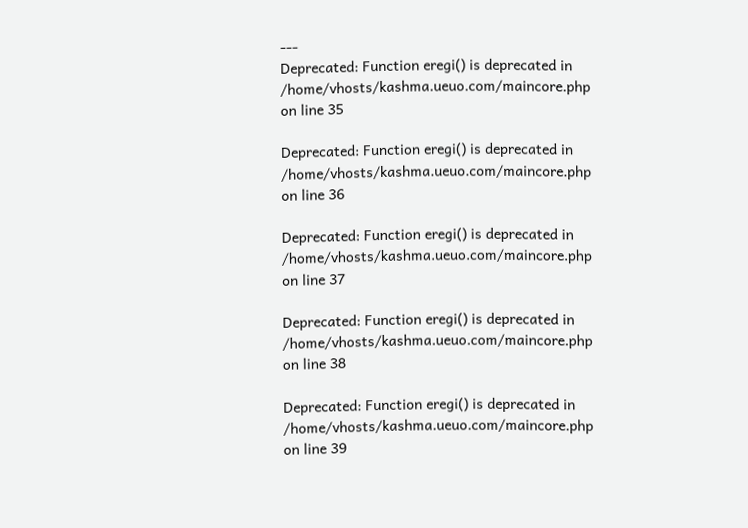---
Deprecated: Function eregi() is deprecated in /home/vhosts/kashma.ueuo.com/maincore.php on line 35

Deprecated: Function eregi() is deprecated in /home/vhosts/kashma.ueuo.com/maincore.php on line 36

Deprecated: Function eregi() is deprecated in /home/vhosts/kashma.ueuo.com/maincore.php on line 37

Deprecated: Function eregi() is deprecated in /home/vhosts/kashma.ueuo.com/maincore.php on line 38

Deprecated: Function eregi() is deprecated in /home/vhosts/kashma.ueuo.com/maincore.php on line 39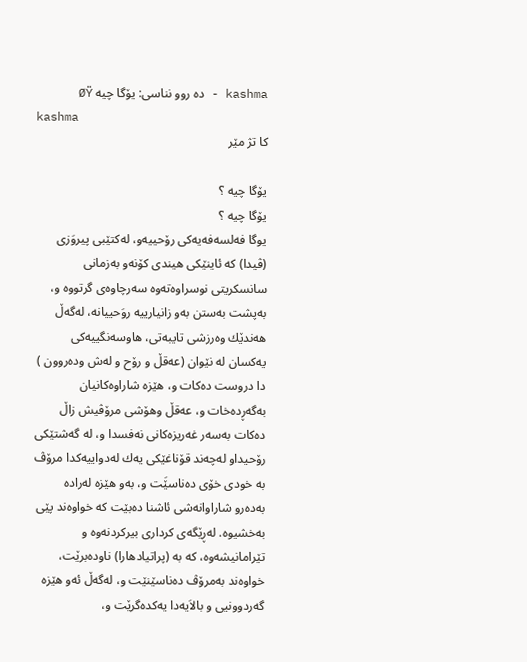kashma - ده روو نناسی: يۆگا چيه‌ ØŸ
kashma
کا تژ مێر

يۆگا چيه‌ ؟
يۆگا چيه‌ ؟
یوگا فه‌لسه‌فه‌یه‌كی‌ رۆحییه‌و، له‌كتێبی‌ پیروَزی‌ (ڤیدا) كه‌ ئاینێكی‌ هیندی‌ كۆنه‌و به‌زمانی‌ سانسكریتی‌ نوسراوه‌ته‌وه‌ سه‌رچاوه‌ی گرتووه‌ و، به‌پشت به‌ستن به‌و زانیارییه‌ روَحییانه‌، له‌گه‌ڵ هه‌ندێك وه‌رزشی‌ تایبه‌تی‌، هاوسه‌نگییه‌كی‌ یه‌كسان له‌ نێوان (عه‌قڵ و رۆح و له‌ش وده‌روون ) دا دروست ده‌كات و، هێزه‌ شاراوه‌كانیان به‌گه‌ڕده‌خات و، عه‌قڵ وهۆشی‌ مرۆڤیش زاڵ ده‌كات به‌سه‌ر غه‌ریزه‌كانی‌ نه‌فسدا و، له‌ گه‌شتێكی‌ رۆحیداو له‌چه‌ند قۆناغێكی‌ یه‌ك له‌دواییه‌كدا مرۆڤ به‌ خودی‌ خۆی‌ ده‌ناسێَت و، به‌و هێزه‌ له‌راده‌ به‌ده‌رو شاراوانه‌شی‌ ئاشنا ده‌بێت كه‌ خواوه‌ند پێی‌ به‌خشیوه‌. له‌ڕێگه‌ی‌ كرداری‌ بیركردنه‌وه‌ و تێرامانیشه‌وه‌، كه‌ به‌ (پراتیادهارا) ناوده‌برێت، خواوه‌ند به‌مرۆڤ ده‌ناسێنێت و، له‌گه‌ڵ ئه‌و هێزه‌ گه‌ردوونیی‌ و بالاَیه‌دا یه‌كده‌گرێت و،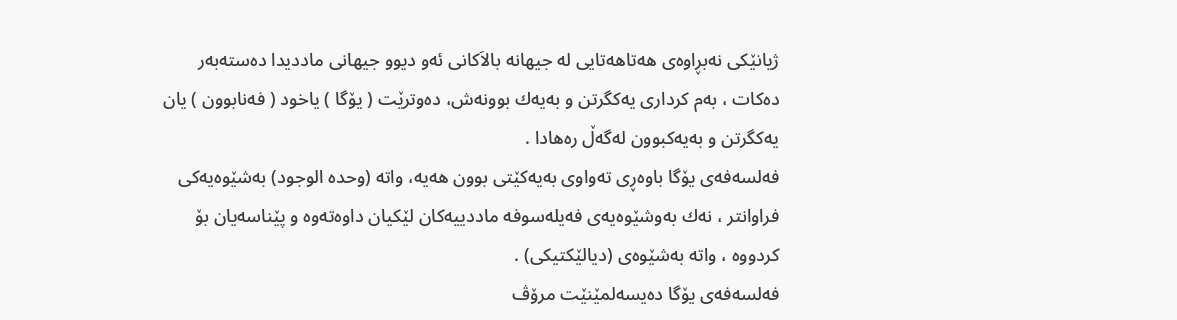ژیانێكی‌ نه‌بڕاوه‌ی‌ هه‌تاهه‌تایی‌ له‌ جیهانه‌ بالاَكانی‌ ئه‌و دیوو جیهانی‌ ماددیدا ده‌سته‌به‌ر ده‌كات ، به‌م كرداری‌ یه‌كگرتن و به‌یه‌ك بوونه‌ش، ده‌وترێت ( یۆگا ) یاخود ( فه‌نابوون ) یان یه‌كگرتن و به‌یه‌كبوون له‌گه‌ڵ ره‌هادا .
فه‌لسه‌فه‌ی‌ یۆگا باوه‌ڕی‌ ته‌واوی‌ به‌یه‌كێتی‌ بوون هه‌یه‌، واته‌ (وحده‌ الوجود) به‌شێوه‌یه‌كی‌ فراوانتر ، نه‌ك به‌وشێوه‌یه‌ی‌ فه‌یله‌سوفه‌ ماددییه‌كان لێكیان داوه‌ته‌وه‌ و پێناسه‌یان بۆ كردووه‌ ، واته‌ به‌شێوه‌ی‌ (دیالێكتیكی‌) .
فه‌لسه‌فه‌ی‌ یۆگا ده‌یسه‌لمێنێت مرۆڤ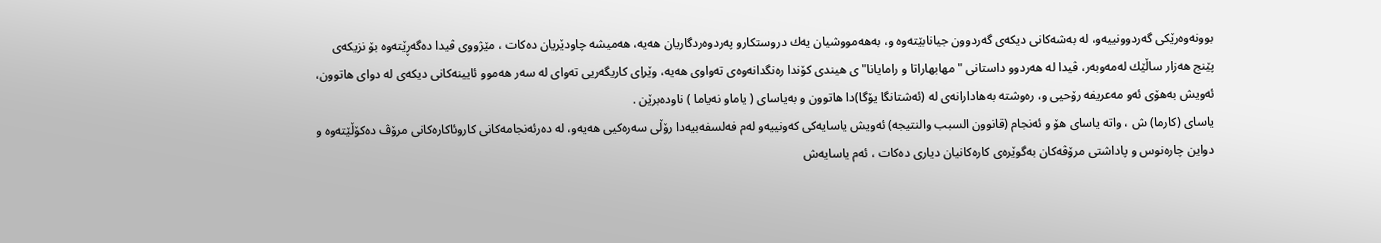بوونه‌وه‌رێكی‌ گه‌ردوونییه‌و، له‌ به‌شه‌كانی‌ دیكه‌ی‌ گه‌ردوون جیانابێته‌وه‌ و، به‌هه‌مووشیان یه‌ك دروستكارو په‌ردوه‌ردگاریان هه‌یه‌، هه‌میشه‌ چاودێریان ده‌كات ، مێژووی‌ ڤیدا ده‌گه‌ڕێته‌وه‌ بۆ نزیكه‌ی‌ پێنج هه‌زار ساڵێك له‌مه‌وبه‌ر، ڤیدا له‌ هه‌ردوو داستانی‌ " مهابهاراتا و رامایانا"ی‌ هیندی‌ كۆندا ره‌نگدانه‌وه‌ی‌ ته‌واوی‌ هه‌یه‌، وێراِی‌ كاریگه‌ریی‌ ته‌وای‌ له‌ سه‌ر هه‌موو ئایینه‌كانی‌ دیكه‌ی‌ له‌ دوای‌ هاتوون، ئه‌ویش به‌هۆی‌ ئه‌و مه‌عریفه‌ رۆحیی‌ و، ره‌وشته‌ به‌هادارانه‌ی‌ له‌ (ئه‌شتانگا یۆگا)دا هاتوون و به‌یاسای‌ ( یاماو نه‌یاما ) ناوده‌برێن .
یاسای‌ (كارما) ش ، واته‌ یاسای‌ هۆ و ئه‌نجام (قانوون السبب والنتیجه‌) ئه‌ویش یاسایه‌كی‌ كه‌ونییه‌و له‌م فه‌لسفه‌بیه‌دا رۆڵی‌ سه‌ره‌كیی‌ هه‌یه‌و، له‌ ده‌رئه‌نجامه‌كانی‌ كاروئاكاره‌كانی‌ مرۆڤ ده‌كۆڵێته‌وه‌ و دواین چاره‌نوس و پاداشتی‌ مرۆڤه‌كان به‌گوێره‌ی‌ كاره‌كانیان دیاری ده‌كات ، ئه‌م یاسایه‌ش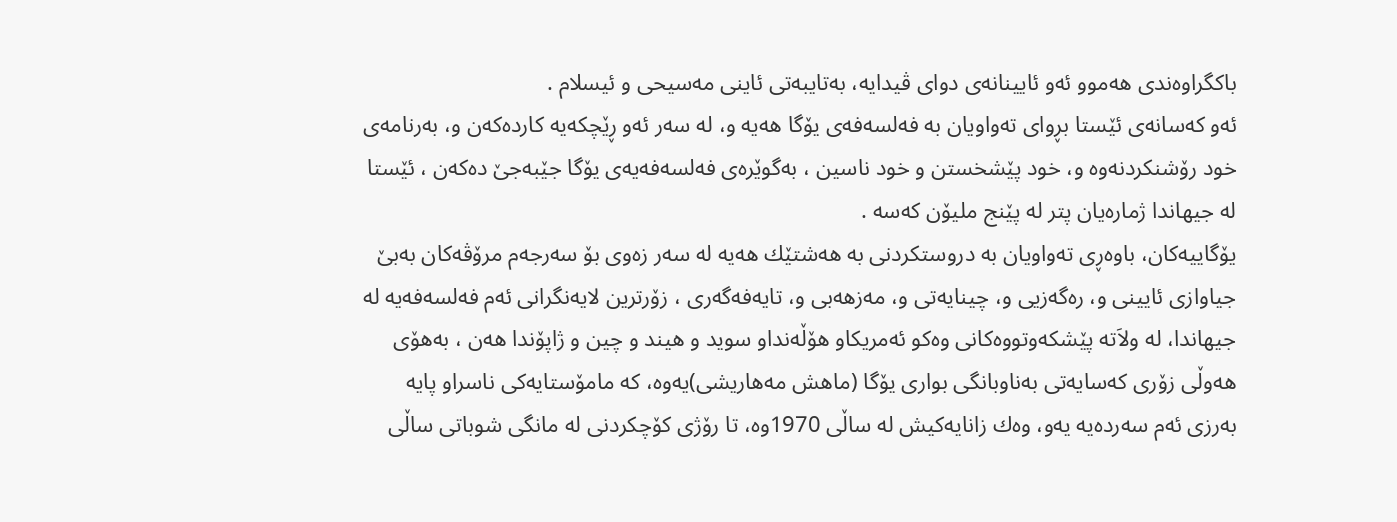باكگراوه‌ندی‌ هه‌موو ئه‌و ئایینانه‌ی‌ دوای‌ ڤیدایه‌، به‌تایبه‌تی‌ ئاینی‌ مه‌سیحی‌ و ئیسلام .
ئه‌و كه‌سانه‌ی‌ ئێستا بڕوای‌ ته‌واویان به‌ فه‌لسه‌فه‌ی‌ یۆگا هه‌یه‌ و، له‌ سه‌ر ئه‌و ڕێچكه‌یه‌ كارده‌كه‌ن و، به‌رنامه‌ی‌ خود رۆشنكردنه‌وه‌ و، خود پێشخستن و خود ناسین ، به‌گوێره‌ی‌ فه‌لسه‌فه‌یه‌ی‌ یۆگا جێبه‌جێ ده‌كه‌ن ، ئێستا له‌ جیهاندا ژماره‌یان پتر له‌ پێنج ملیۆن كه‌سه‌ .
یۆگاییه‌كان، باوه‌ڕی‌ ته‌واویان به‌ دروستكردنی‌ به‌ هه‌شتێك هه‌یه‌ له‌ سه‌ر زه‌وی بۆ سه‌رجه‌م مرۆڤه‌كان به‌بێ‌ جیاوازی‌ ئایینی‌ و، ره‌گه‌زیی‌ و، چینایه‌تی‌ و، مه‌زهه‌بی‌ و، تایه‌فه‌گه‌ری‌ ، زۆرترین لایه‌نگرانی‌ ئه‌م فه‌لسه‌فه‌یه‌ له‌ جیهاندا، له‌ ولاَته‌ پێشكه‌وتووه‌كانی‌ وه‌كو ئه‌مریكاو هۆڵه‌نداو سوید و هیند و چین و ژاپۆندا هه‌ن ، به‌هۆی‌ هه‌وڵی‌ زۆری‌ كه‌سایه‌تی‌ به‌ناوبانگی‌ بواری‌ یۆگا (ماهش مه‌هاریشی‌)یه‌وه‌، كه‌ مامۆستایه‌كی‌ ناسراو پایه‌ به‌رزی‌ ئه‌م سه‌رده‌یه‌ یه‌و، وه‌ك زانایه‌كیش له‌ ساڵی‌ 1970وه‌، تا رۆژی‌ كۆچكردنی‌ له‌ مانگی‌ شوباتی‌ ساڵی‌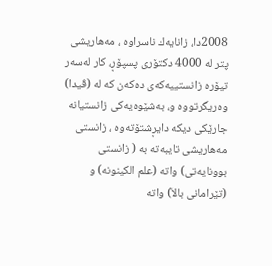2008دا، زانایه‌ك ناسراوه‌ ، مه‌هاریشی‌ پتر له‌ 4000 دكتۆری‌ پسپۆڕ، كار له‌سه‌ر تیۆره‌ زانستییه‌كه‌ی‌ ده‌كه‌ن كه‌ له‌ (ڤیدا) وه‌ریگرتووه‌ و، به‌شێوه‌یه‌كی‌ زانستیانه‌ جارێكی‌ دیكه‌ دایڕشتۆته‌وه‌ ، زانستی‌ مه‌هاریشی‌ تایبه‌ته‌ به‌ ( زانستی‌ بوونایه‌تی‌) واته‌ (علم الكینونه‌) و (تێرامانی‌ بالاَ) واته‌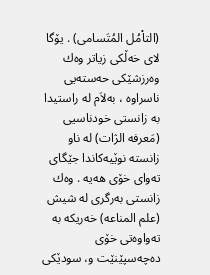(التاْمُل المُتَسامی‌) . یۆگا لای‌ خه‌ڵكی‌ زیاتر وه‌ك وه‌رزشێكی‌ حه‌سته‌یی‌ ناسراوه‌ ، به‌لاَم له‌ راستیدا به‌ زانستی‌ خودناسیی‌ (مَعرفه‌ الژات) له‌ ناو زانسته‌ نوێیه‌كاندا جێگای‌ ته‌وای‌ خۆی‌ هه‌یه‌ . وه‌ك زانستی‌ به‌رگری‌ له‌ شیش (علم المناعه‌) خه‌ریكه‌ به‌ ته‌واوه‌تی‌ خۆی‌ ده‌چه‌سپێنێت و، سودێكی‌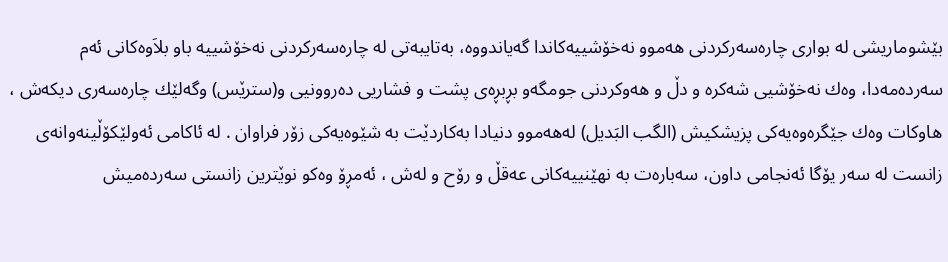بێشوماریشی‌ له‌ بواری‌ چاره‌سه‌ركردنی‌ هه‌موو نه‌خۆشییه‌كاندا گه‌یاندووه‌، به‌تایبه‌تی‌ له‌ چاره‌سه‌ركردنی‌ نه‌خۆشییه‌ باو بلاَوه‌كانی‌ ئه‌م سه‌رده‌مه‌دا، وه‌ك نه‌خۆشیی‌ شه‌كره‌ و دڵ و هه‌وكردنی‌ جومگه‌و بڕبڕه‌ی‌ پشت و فشاریی‌ ده‌روونیی‌ و(سترێس) وگه‌لێك چاره‌سه‌ری‌ دیكه‌ش ، هاوكات وه‌ك جێگره‌وه‌یه‌كی‌ پزیشكیش (الگب البَدیل) له‌هه‌موو دنیادا به‌كاردێت به‌ شێوه‌یه‌كی‌ زۆر فراوان . له‌ ئاكامی‌ ئه‌ولێكۆڵینه‌وانه‌ی‌ زانست له‌ سه‌ر یۆگا ئه‌نجامی‌ داون، سه‌باره‌ت به‌ نهێنییه‌كانی‌ عه‌قڵ و رۆح و له‌ش ، ئه‌مڕۆ وه‌كو نوێترین زانستی‌ سه‌رده‌میش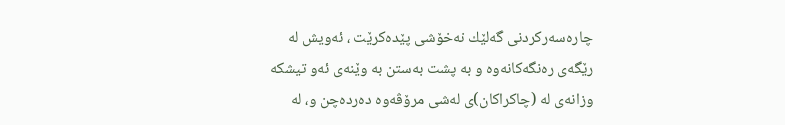چاره‌سه‌ركردنی‌ گه‌لێك نه‌خۆشی‌ پێده‌كرێت ، ئه‌ویش له‌ رێگه‌ی‌ ره‌نگه‌كانه‌وه‌ و به‌ پشت به‌ستن به‌ وێنه‌ی‌ ئه‌و تیشكه‌ وزانه‌ی‌ له‌ (چاكراكان)ی‌ له‌شی‌ مرۆڤه‌وه‌ ده‌رده‌چن و، له‌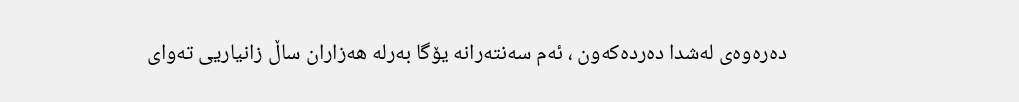ده‌ره‌وه‌ی‌ له‌شدا ده‌رده‌كه‌ون ، ئه‌م سه‌نته‌رانه‌ یۆگا به‌رله‌ هه‌زاران ساڵ زانیاریی‌ ته‌وای‌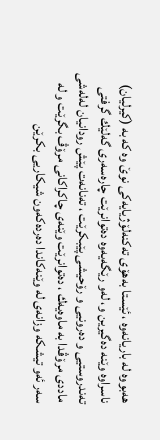هه‌بووه‌ له‌ باریانه‌وه‌ ، ئێستا به‌هۆی‌ ته‌كنه‌لۆژیایه‌كی‌ نوێ وه‌ كه‌ به‌ (كیرلیان) ناسراوه‌ وێنه‌ ده‌گیرین و، له‌و رێگه‌یه‌وه‌ ده‌توانرێت چاره‌سه‌ری‌ گه‌لێك گرفتی‌ ته‌ندروستیی‌ و ده‌رونیی‌ و رۆحیشی‌ پێبكرێت ، ته‌نانه‌ت پێش رودانیان له‌له‌شی‌ ماددی‌ مرۆڤدا به‌ ماوه‌یه‌ك ، ده‌توانرێت وێنه‌ی‌ چاكراكانی‌ مرۆڤ بگرێت و له‌ سه‌ر ئه‌و تیشكه‌ وزانه‌ی‌ له‌ وێنه‌كاندا ده‌رده‌كه‌ون شیكاریی‌ بكرێن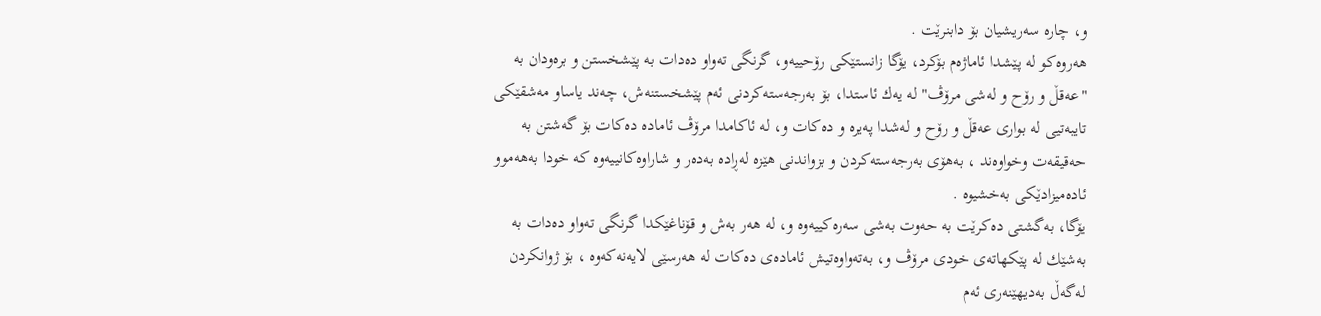و، چاره‌ سه‌ریشیان بۆ دابنرێت .
هه‌روه‌كو له‌ پێشدا ئاماژه‌م بۆكرد، یۆگا زانستێكی‌ رۆحییه‌و، گرنگی‌ ته‌واو ده‌دات به‌ پێشخستن و بره‌ودان به‌ "عه‌قڵ و رۆح و له‌شی‌ مرۆڤ" له‌ یه‌ك ئاستدا، بۆ به‌رجه‌سته‌كردنی‌ ئه‌م پێشخستنه‌ش، چه‌ند یاساو مه‌شقێكی‌ تایبه‌تیی‌ له‌ بواری‌ عه‌قڵ و رۆح و له‌شدا په‌یره‌ و ده‌كات و، له‌ ئاكامدا مرۆڤ ئاماده‌ ده‌كات بۆ گه‌شتن به‌ حه‌قیقه‌ت وخواوه‌ند ، به‌هۆی‌ به‌رجه‌سته‌كردن و بزواندنی‌ هێزه‌ له‌ڕاده‌ به‌ده‌ر و شاراوه‌كانییه‌وه‌ كه‌ خودا به‌هه‌موو ئاده‌میزادێكی‌ به‌خشیوه‌ .
یۆگا، به‌گشتی‌ ده‌كرێت به‌ حه‌وت به‌شی‌ سه‌ره‌كییه‌وه‌ و، له‌ هه‌ر به‌ش و قۆناغێكدا گرنگی‌ ته‌واو ده‌دات به‌ به‌شێك له‌ پێكهاته‌ی‌ خودی‌ مرۆڤ و، به‌ته‌واوه‌تیش ئاماده‌ی‌ ده‌كات له‌ هه‌رسێی‌ لایه‌نه‌كه‌وه‌ ، بۆ ژوانكردن له‌گه‌ڵ به‌دیهێنه‌ری‌ ئه‌م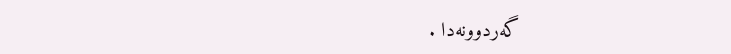گه‌ردوونه‌دا .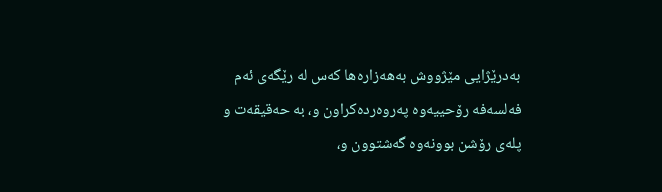به‌درێژایی‌ مێژووش به‌هه‌زاره‌ها كه‌س له‌ رێگه‌ی‌ ئه‌م فه‌لسه‌فه‌ رۆحییه‌وه‌ په‌روه‌رده‌كراون و، به‌ حه‌قیقه‌ت و پله‌ی‌ رۆشن بوونه‌وه‌ گه‌شتوون و،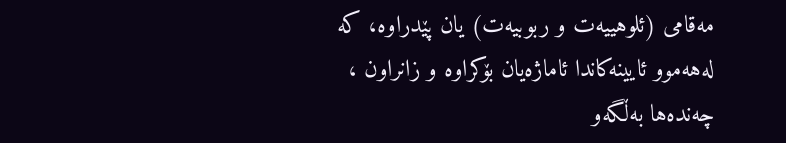مه‌قامی‌ (ئلوهییه‌ت و ربوبیه‌ت) یان پێدراوه‌، كه‌ له‌هه‌موو ئایینه‌كاندا ئاماژه‌یان بۆكراوه‌ و زانراون ، چه‌نده‌ها به‌ڵگه‌و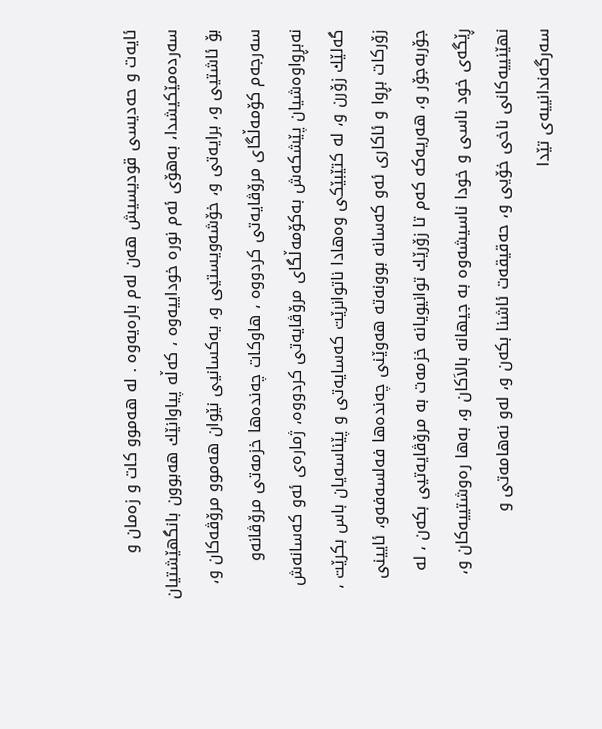ئایه‌ت و حه‌دیسی‌ قودیسیش هه‌ن له‌م باره‌یه‌وه‌ . له‌ هه‌موو كات و زه‌مان و سه‌رده‌مێكیشدا، به‌هۆی‌ ئه‌م نوره‌ خوداییه‌وه‌ ، كه‌ڵه‌ پیاوانێك هه‌بوون بانگهێشتیان بۆ ئاشتیی‌ و، برایه‌تی‌ و، خۆشه‌ویستیی‌ و، یه‌كسانیی‌ نێوان هه‌موو مرۆڤه‌كان و، سه‌رجه‌م كۆمه‌ڵگای‌ مرۆڤایه‌تی‌ كردووه‌ ، هاوكات چه‌نده‌ها خزمه‌تی‌ مرۆڤانه‌و نه‌بڕواوه‌شیان پێشكه‌ش به‌كۆمه‌ڵگای‌ مرۆڤایه‌تی‌ كردووه‌، ژماره‌ی‌ ئه‌و كه‌سانه‌ش گه‌لێك زۆرن و، له‌ كتێبێكی‌ وه‌هادا ناتوانرێت كه‌سایه‌تی‌ و پێناسه‌یان باس بكرێت ، زۆركات بڕوا و ئاكاری‌ ئه‌و كه‌سانه‌ بوونه‌ته‌ هه‌وێنی‌ چه‌نده‌ها فه‌لسه‌فه‌و، ئایینی‌ جۆربه‌جۆر و، هه‌ریه‌كه‌ كه‌م تا زۆرێك توانیویانه‌ خزمه‌ت به‌ مرۆڤایه‌تیی‌ بكه‌ن ، له‌ ڕێگه‌ی‌ خود ناسی‌ و خودا ناسیشه‌وه‌ به‌ جیهانه‌ بالاَكان و، به‌ها ره‌وشتییه‌كان و، نهێنییه‌كانی‌ ناخی‌ خۆیی‌ و، حه‌قیقه‌ت ئاشنا بكه‌ن و، له‌و نه‌هامه‌تی‌ و سه‌رگه‌ندانییه‌ی‌ تێدا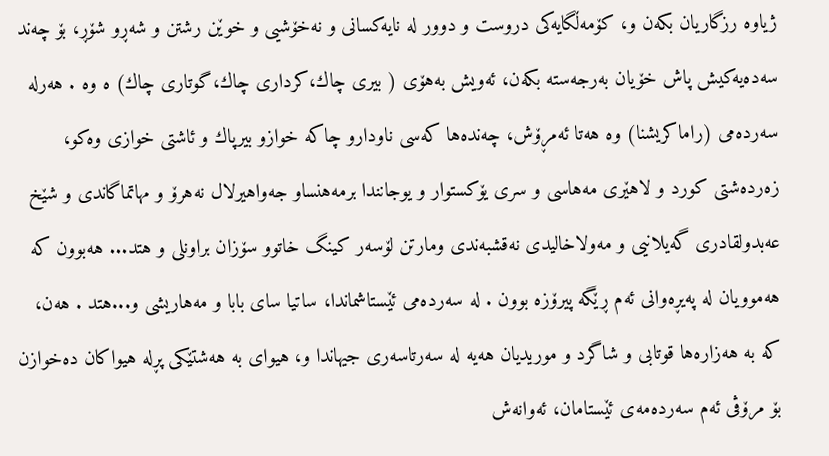ژیاوه‌ رزگاریان بكه‌ن و، كۆمه‌ڵگایه‌كی‌ دروست و دوور له‌ نایه‌كسانی‌ و نه‌خۆشیی‌ و خوێن رشتن و شه‌ڕو شۆڕ، بۆ چه‌ند سه‌ده‌یه‌كیش پاش خۆیان به‌رجه‌سته‌ بكه‌ن، ئه‌ویش به‌هۆی‌ ( بیری‌ چاك،كرداری‌ چاك،گوتاری‌ چاك) ه‌ وه‌ . هه‌رله‌ سه‌رده‌می‌ (راماكریشنا) وه‌ هه‌تا ئه‌مڕۆش، چه‌نده‌ها كه‌سی‌ ناودارو چاكه‌ خوازو بیرپاك و ئاشتی‌ خوازی‌ وه‌كو، زه‌رده‌شتی‌ كورد و لاهێری‌ مه‌هاسی‌ و سری یۆكستوار و یوجانندا برمه‌هنساو جه‌واهیرلال نه‌هرۆ و مهاتماگاندی‌ و شێخ عه‌بدولقادری‌ گه‌یلانیی‌ و مه‌ولاخالیدی‌ نه‌قشبه‌ندی‌ ومارتن لۆسه‌ر كینگ خاتوو سۆزان براونلی‌ و هتد... هه‌بوون كه‌ هه‌موویان له‌ په‌یڕه‌وانی‌ ئه‌م ڕێگه‌ پیرۆزه‌ بوون . له‌ سه‌رده‌می‌ ئێستاشماندا، ساتیا سای‌ بابا و مه‌هاریشی‌ و...هتد . هه‌ن، كه‌ به‌ هه‌زاره‌ها قوتابی‌ و شاگرد و موریدیان هه‌یه‌ له‌ سه‌رتاسه‌ری‌ جیهاندا و، هیوای‌ به‌ هه‌شتێكی‌ پڕله‌ هیواكان ده‌خوازن بۆ مرۆڤی‌ ئه‌م سه‌رده‌مه‌ی‌ ئێستامان، ئه‌وانه‌ش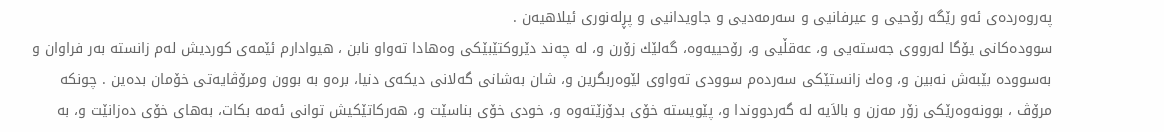په‌روه‌رده‌ی‌ ئه‌و رێگه‌ رۆحیی‌ و عیرفانیی‌ و سه‌رمه‌دیی‌ و جاویدانیی و پڕله‌نوری‌ ئیلاهیه‌ن .
سووده‌كانی‌ یۆگا له‌رووی‌ جه‌سته‌یی‌ و، عه‌قڵیی‌ و، رۆحییه‌وه‌، گه‌لێك زۆرن و، له‌ چه‌ند دێروكتێبێكی‌ وه‌هادا ته‌واو نابن ، هیوادارم ئێمه‌ی‌ كوردیش له‌م زانسته‌ به‌ر فراوان و به‌سووده‌ بێبه‌ش نه‌بین و، وه‌ك زانستێكی‌ سه‌رده‌م سوودی‌ ته‌واوی‌ لێوه‌ربگرین و، شان به‌شانی‌ گه‌لانی‌ دیكه‌ی‌ دنیا، بره‌و به‌ بوون ومرۆڤایه‌تی‌ خۆمان بده‌ین . چونكه‌ مرۆڤ ، بوونه‌وه‌رێكی‌ زۆر مه‌زن و بالاَیه‌ له‌ گه‌ردووندا و، پێویسته‌ خۆی‌ بدۆزێته‌وه‌ و، خودی‌ خۆی‌ بناسێت و، هه‌ركاتێكیش توانی‌ ئه‌مه‌ بكات، به‌های‌ خۆی‌ ده‌زانێت و، به‌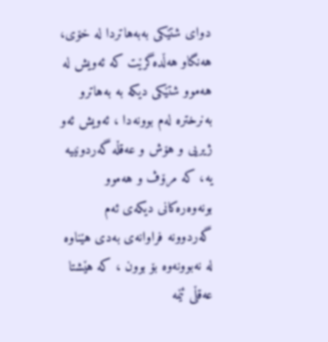دوای‌ شتێكی‌ به‌به‌هاتردا له‌ خۆی‌، هه‌نگاو هه‌ڵده‌گرێت كه‌ ئه‌ویش له‌ هه‌موو شتێكی‌ دیكه‌ به‌ به‌هاترو به‌نرختره‌ له‌م بوونه‌دا ، ئه‌ویش ئه‌و ژیریی‌ و هۆش و عه‌قڵه‌ گه‌ردونییه‌ یه‌، كه‌ مرۆڤ و هه‌موو بونه‌وه‌ره‌كانی‌ دیكه‌ی‌ ئه‌م گه‌ردوونه‌ فراوانه‌ی‌ به‌دی‌ هێناوه‌ له‌ نه‌بوونه‌وه‌ بۆ بوون ، كه‌ هێشتا عه‌قڵی‌ ئێمه‌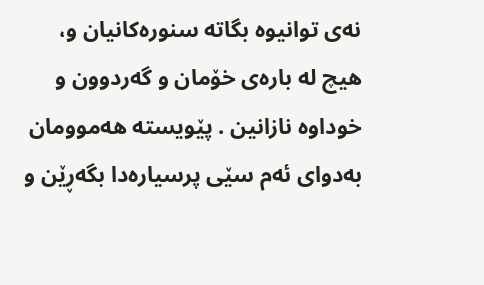نه‌ی‌ توانیوه‌ بگاته‌ سنوره‌كانیان و، هیچ له‌ باره‌ی‌ خۆمان و گه‌ردوون و خوداوه‌ نازانین . پێویسته‌ هه‌موومان به‌دوای‌ ئه‌م سێی‌ پرسیاره‌دا بگه‌ڕێن و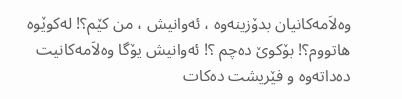وه‌لاَمه‌كانیان بدۆزینه‌وه‌ ، ئه‌وانیش ، من كێم؟! له‌كوێوه‌ هاتووم؟! بۆكوێ‌ ده‌چم ؟! ئه‌وانیش یۆگا وه‌لاَمه‌كانیت ده‌داته‌وه‌ و فێریشت ده‌كات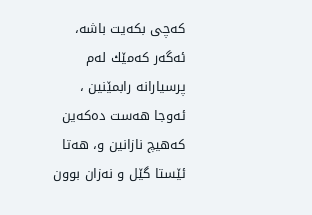كه‌چی‌ بكه‌یت باشه‌، ئه‌گه‌ر كه‌مێك له‌م پرسیارانه‌ رابمێنین ، ئه‌وجا هه‌ست ده‌كه‌ین كه‌هیچ نازانین و، هه‌تا ئێستا گێل و نه‌زان بوون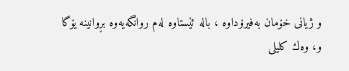و ژیانی‌ خۆمان به‌فیرۆداوه‌ ، باله‌ ئێستاوه‌ له‌م روانگه‌یه‌وه‌ بڕوانینه‌ یۆگا و، وه‌ك كلیلی‌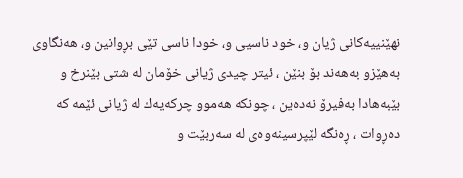نهێنییه‌كانی‌ ژیان و، خود ناسیی‌ و، خودا ناسی‌ تێی‌ بڕوانین و، هه‌نگاوی‌ به‌هێزو به‌هه‌ند بۆ بنێن ، ئیتر چیدی‌ ژیانی‌ خۆمان له‌ شتی‌ بێنرخ و بێبه‌هادا به‌فیرۆ نه‌ده‌ین ، چونكه‌ هه‌موو چركه‌یه‌ك له‌ ژیانی‌ ئێمه‌ كه‌ ده‌ڕوات ، ڕه‌نگه‌ لێپرسینه‌وه‌ی‌ له‌ سه‌ربێت و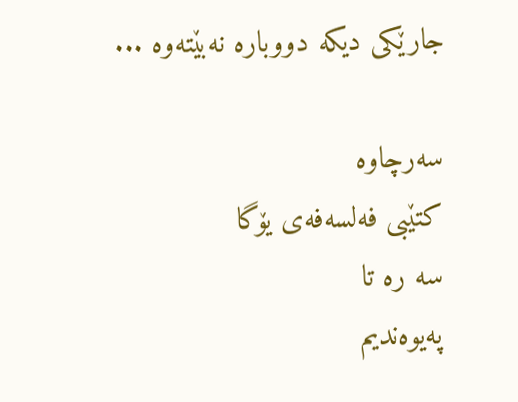جارێكی‌ دیكه‌ دووباره‌ نه‌بێته‌وه‌ ...

سه‌رچاوه‌
كتێبی‌ فه‌لسه‌فه‌ی‌ یۆگا
سه ره تا
پەیوەندیم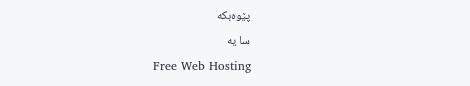پێوەبکە
سا یه
Free Web Hosting